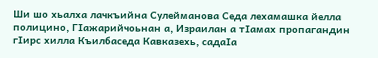Ши шо хьалха лачкъийна Сулейманова Седа лехамашка йелла полицино, ГIажарийчоьнан а, Израилан а тIамах пропагандин гIирс хилла Къилбаседа Кавказехь, садаIа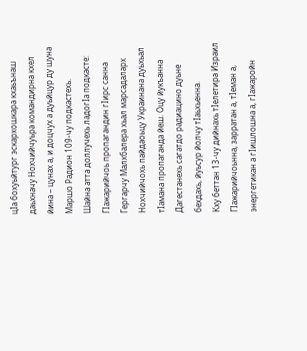цIа бохуьйтург эскархошкара кхаьънаш даьхначу Нохчийчуьра командирна кхел йина – цунах а, и доцчух а дуьйцур ду шуна Маршо Радион 109-чу подкастехь.
Шайна атта доллучехь ладогIа подкасте:
ГIажарийчоь пропагандин гIирс санна
Гергарчу Малхбалера хьал марсадаларх Нохчийчохь пайдаоьцу Украинана дуьхьал тIамана пропаганда йеш. Оцу йукъанна Дагестанехь сагатдо радиацино дуьне бехдахь, йуьсур йолчу тIаьхьенна.
Кху беттан 13-чу дийнахь тIелетира Израил ГIажарийчоьнна, зарратан а, тIеман а, энергетикан а гIишлошна а, гIажаройн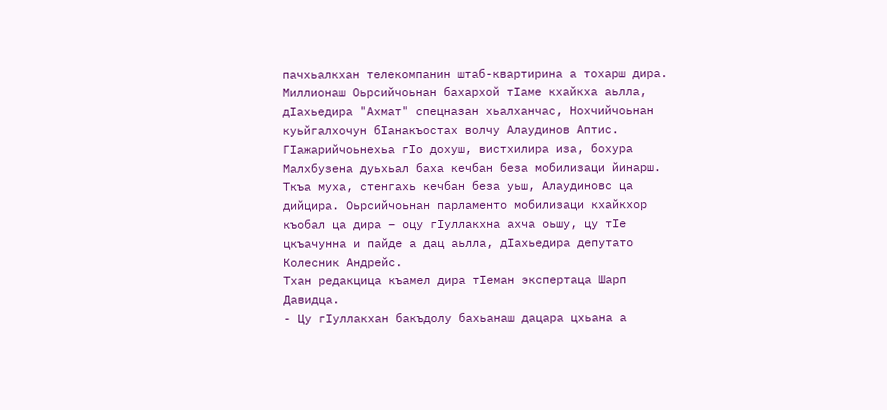пачхьалкхан телекомпанин штаб-квартирина а тохарш дира.
Миллионаш Оьрсийчоьнан бахархой тIаме кхайкха аьлла, дIахьедира "Ахмат" спецназан хьалханчас, Нохчийчоьнан куьйгалхочун бIанакъостах волчу Алаудинов Аптис. ГIажарийчоьнехьа гIо дохуш, вистхилира иза, бохура Малхбузена дуьхьал баха кечбан беза мобилизаци йинарш. Ткъа муха, стенгахь кечбан беза уьш, Алаудиновс ца дийцира. Оьрсийчоьнан парламенто мобилизаци кхайкхор къобал ца дира – оцу гIуллакхна ахча оьшу, цу тIе цкъачунна и пайде а дац аьлла, дIахьедира депутато Колесник Андрейс.
Тхан редакцица къамел дира тIеман экспертаца Шарп Давидца.
- Цу гӀуллакхан бакъдолу бахьанаш дацара цхьана а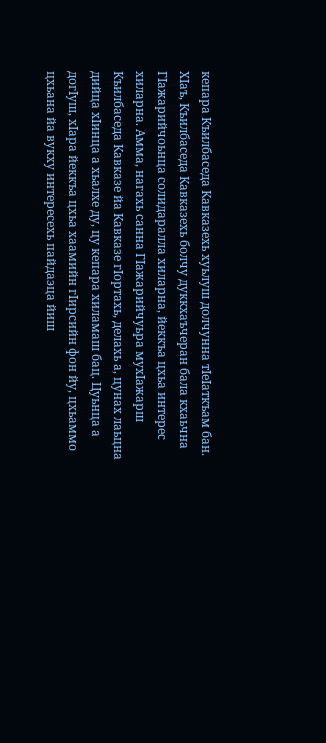кепара Къилбаседа Кавказехь хуьлуш долчунна тӀеӀаткъам бан. ХӀаъ, Къилбаседа Кавказехь болчу дуккхаъчеран бала кхаьчна ГӀажарийчоьнца солидаралла хиларна, йеккъа цхьа интерес хиларна. Амма, нагахь санна ГӀажарийчуьра мухӀажарш Къилбаседа Кавказе йа Кавказе гIортахь, делахь а, цунах лаьцна дийца хIинца а хьалхе ду, цу кепара хиламаш бац. Цуьнца а догӀуш, хӀара йеккъа цхьа хаамийн гӀирсийн фон йу, цхьаммо цхьана йа вукху интересехь пайдаэца йиш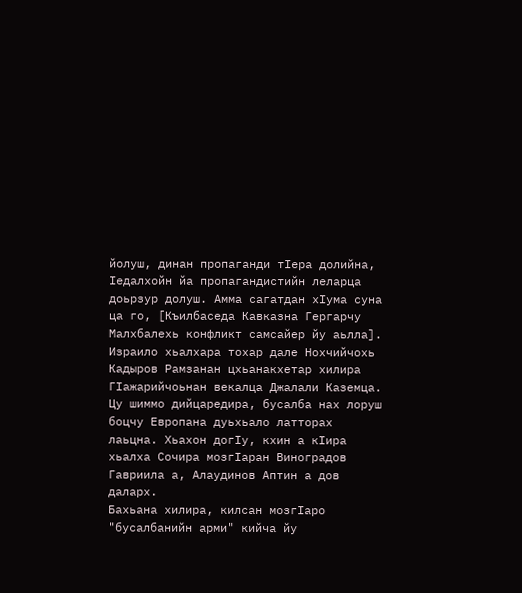йолуш, динан пропаганди тIера долийна, Iедалхойн йа пропагандистийн леларца доьрзур долуш. Амма сагатдан хIума суна ца го, [Къилбаседа Кавказна Гергарчу Малхбалехь конфликт самсайер йу аьлла].
Израило хьалхара тохар дале Нохчийчохь Кадыров Рамзанан цхьанакхетар хилира ГIажарийчоьнан векалца Джалали Каземца. Цу шиммо дийцаредира, бусалба нах лоруш боцчу Европана дуьхьало латторах лаьцна. Хьахон догIу, кхин а кIира хьалха Сочира мозгIаран Виноградов Гавриила а, Алаудинов Аптин а дов даларх.
Бахьана хилира, килсан мозгIаро "бусалбанийн арми" кийча йу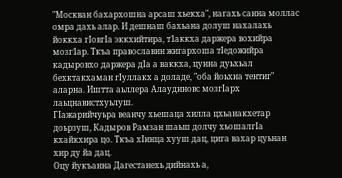"Москван бахархошна арсаш хьекха", нагахь санна моллас омра дахь алар. И дешнаш бахьана долуш нахалахь йоккха гIовгIа эккхийтира, т1аккха даржера вохийра мозг1ар. Ткъа православин жигархоша тIедожийра кадыровхо даржера дIа а ваккха, цунна дуьхьал бехктакхаман гIуллакх а доладе, "оба йоьхна тентиг" аларна. Иштта аьллера Алаудиновс мозгIарх лаьцнавистхуьлуш.
ГIажарийчуьра веанчу хьешаца хилла цхьанакхетар доьрзуш, Кадыров Рамзан шаьш долчу хьошалгIа кхайкхира цо. Ткъа хIинца хууш дац, цига вахар цуьнан хир ду йа дац.
Оцу йукъанна Дагестанехь дийнахь а,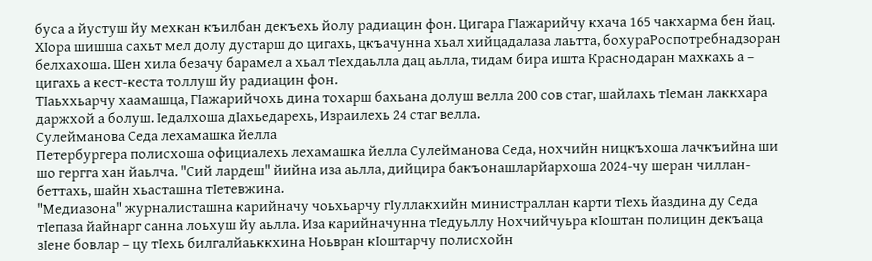буса а йустуш йу мехкан къилбан декъехь йолу радиацин фон. Цигара ГIажарийчу кхача 165 чакхарма бен йац. ХIора шишша сахьт мел долу дустарш до цигахь, цкъачунна хьал хийцадалаза лаьтта, бохураРоспотребнадзоран белхахоша. Шен хила безачу барамел а хьал тIехдаьлла дац аьлла, тидам бира ишта Краснодаран махкахь а – цигахь а кест-кеста толлуш йу радиацин фон.
ТIаьххьарчу хаамашца, ГIажарийчохь дина тохарш бахьана долуш велла 200 сов стаг, шайлахь тIеман лаккхара даржхой а болуш. Iедалхоша дIахьедарехь, Израилехь 24 стаг велла.
Сулейманова Седа лехамашка йелла
Петербургера полисхоша официалехь лехамашка йелла Сулейманова Седа, нохчийн ницкъхоша лачкъийна ши шо гергга хан йаьлча. "Сий лардеш" йийна иза аьлла, дийцира бакъонашларйархоша 2024-чу шеран чиллан-беттахь, шайн хьасташна тIетевжина.
"Медиазона" журналисташна карийначу чоьхьарчу гӀуллакхийн министраллан карти тӀехь йаздина ду Седа тIепаза йайнарг санна лоьхуш йу аьлла. Иза карийначунна тӀедуьллу Нохчийчуьра кӀоштан полицин декъаца зӀене бовлар – цу тIехь билгалйаьккхина Ноьвран кӀоштарчу полисхойн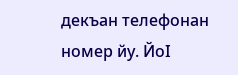декъан телефонан номер йу. ЙоӀ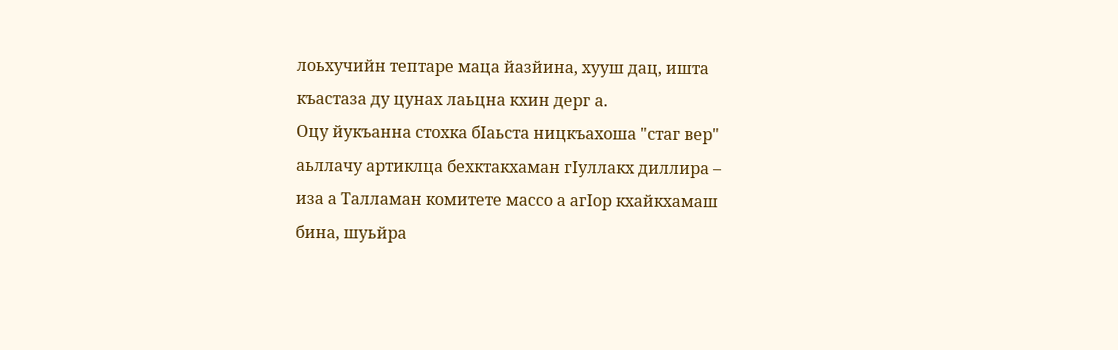лоьхучийн тептаре маца йазйина, хууш дац, ишта къастаза ду цунах лаьцна кхин дерг а.
Оцу йукъанна стохка бIаьста ницкъахоша "стаг вер" аьллачу артиклца бехктакхаман гӀуллакх диллира – иза а Талламан комитете массо а агӀор кхайкхамаш бина, шуьйра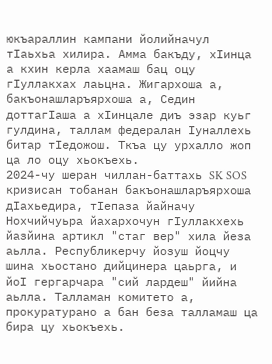юкъараллин кампани йолийначул тIаьхьа хилира. Амма бакъду, хӀинца а кхин керла хаамаш бац оцу гӀуллакхах лаьцна. Жигархоша а, бакъонашларъярхоша а, Седин доттагӀаша а хӀинцале диъ эзар куьг гулдина, таллам федералан Ӏуналлехь битар тIедожош. Ткъа цу урхалло жоп ца ло оцу хьокъехь.
2024-чу шеран чиллан-баттахь SK SOS кризисан тобанан бакъонашларъярхоша дӀахьедира, тӀепаза йайначу Нохчийчуьра йахархочун гӀуллакхехь йазйина артикл "стаг вер" хила йеза аьлла. Республикерчу йозуш йоцчу шина хьостано дийцинера цаьрга, и йоӀ гергарчара "сий лардеш" йийна аьлла. Талламан комитето а, прокуратурано а бан беза талламаш ца бира цу хьокъехь.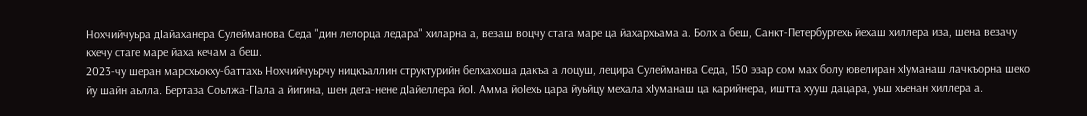Нохчийчуьра дIайаханера Сулейманова Седа "дин лелорца ледара" хиларна а, везаш воцчу стага маре ца йахархьама а. Болх а беш, Санкт-Петербургехь йехаш хиллера иза, шена везачу кхечу стаге маре йаха кечам а беш.
2023-чу шеран марсхьокху-баттахь Нохчийчуьрчу ницкъаллин структурийн белхахоша дакъа а лоцуш, лецира Сулейманва Седа, 150 эзар сом мах болу ювелиран хӀуманаш лачкъорна шеко йу шайн аьлла. Бертаза Соьлжа-ГӀала а йигина, шен дега-нене дIайеллера йоӀ. Амма йоӀехь цара йуьйцу мехала хӀуманаш ца карийнера, иштта хууш дацара, уьш хьенан хиллера а.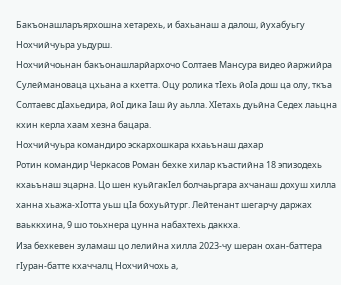Бакъонашларъярхошна хетарехь, и бахьанаш а далош, йухабуьгу Нохчийчуьра уьдурш.
Нохчийчоьнан бакъонашларйархочо Солтаев Мансура видео йаржийра Сулеймановаца цхьана а кхетта. Оцу ролика тIехь йоIа дош ца олу, ткъа Солтаевс дIахьедира, йоI дика Iаш йу аьлла. ХIетахь дуьйна Седех лаьцна кхин керла хаам хезна бацара.
Нохчийчуьра командиро эскархошкара кхаьънаш дахар
Ротин командир Черкасов Роман бехке хилар къастийна 18 эпизодехь кхаьънаш эцарна. Цо шен куьйгакӀел болчаьргара ахчанаш дохуш хилла ханна хьажа-хIотта уьш цIа бохуьйтург. Лейтенант шегарчу даржах ваьккхина, 9 шо тоьхнера цунна набахтехь даккха.
Иза бехкевен зуламаш цо лелийна хилла 2023-чу шеран охан-баттера гIуран-батте кхаччалц Нохчийчохь а,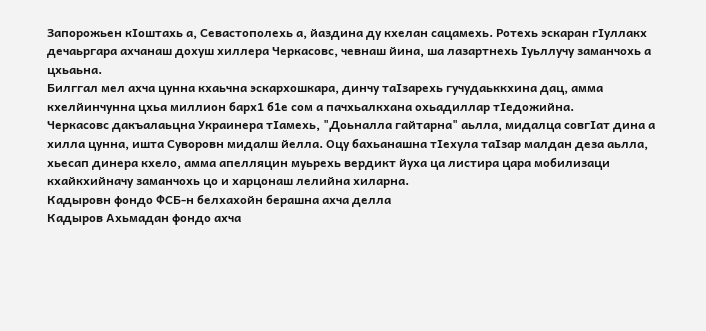Запорожьен кӀоштахь а, Севастополехь а, йаздина ду кхелан сацамехь. Ротехь эскаран гIуллакх дечаьргара ахчанаш дохуш хиллера Черкасовс, чевнаш йина, ша лазартнехь Iуьллучу заманчохь а цхьаьна.
Билггал мел ахча цунна кхаьчна эскархошкара, динчу таIзарехь гучудаьккхина дац, амма кхелйинчунна цхьа миллион барх1 б1е сом а пачхьалкхана охьадиллар тIедожийна.
Черкасовс дакъалаьцна Украинера тIамехь, "Доьналла гайтарна" аьлла, мидалца совгIат дина а хилла цунна, ишта Суворовн мидалш йелла. Оцу бахьанашна тIехула таIзар малдан деза аьлла, хьесап динера кхело, амма апелляцин муьрехь вердикт йуха ца листира цара мобилизаци кхайкхийначу заманчохь цо и харцонаш лелийна хиларна.
Кадыровн фондо ФСБ-н белхахойн берашна ахча делла
Кадыров Ахьмадан фондо ахча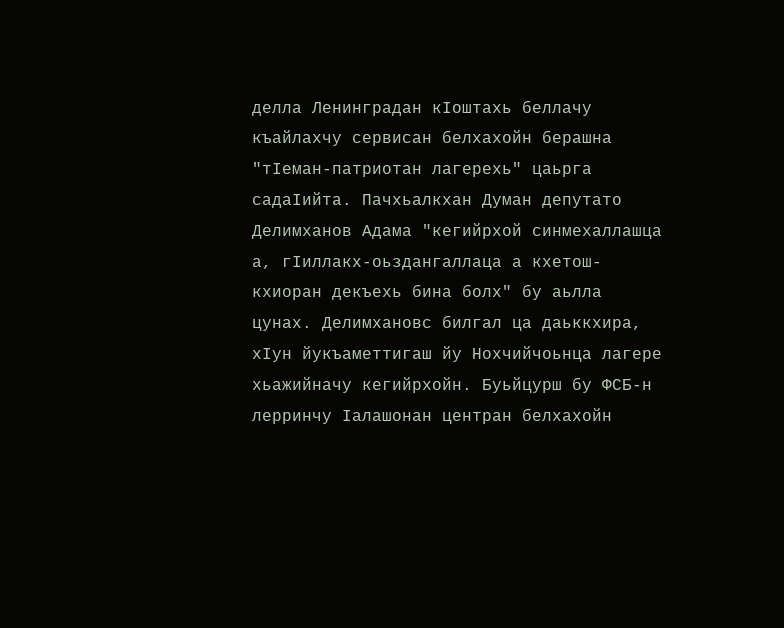делла Ленинградан кӀоштахь беллачу къайлахчу сервисан белхахойн берашна "тӀеман-патриотан лагерехь" цаьрга садаIийта. Пачхьалкхан Думан депутато Делимханов Адама "кегийрхой синмехаллашца а, гӀиллакх-оьздангаллаца а кхетош-кхиоран декъехь бина болх" бу аьлла цунах. Делимхановс билгал ца даьккхира, хӀун йукъаметтигаш йу Нохчийчоьнца лагере хьажийначу кегийрхойн. Буьйцурш бу ФСБ-н лерринчу Ӏалашонан центран белхахойн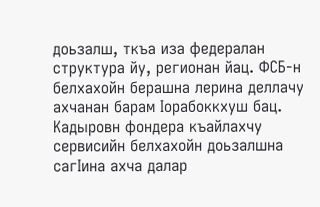доьзалш, ткъа иза федералан структура йу, регионан йац. ФСБ-н белхахойн берашна лерина деллачу ахчанан барам Ӏорабоккхуш бац.
Кадыровн фондера къайлахчу сервисийн белхахойн доьзалшна сагӀина ахча далар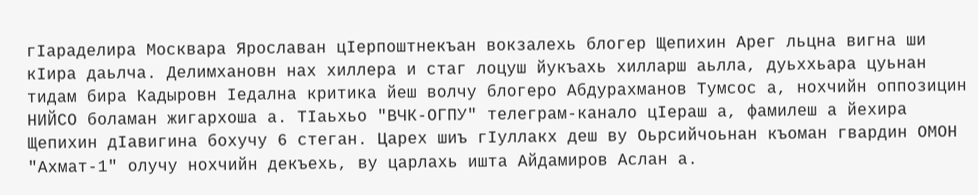гӀараделира Москвара Ярославан цӀерпоштнекъан вокзалехь блогер Щепихин Арег льцна вигна ши кӀира даьлча. Делимхановн нах хиллера и стаг лоцуш йукъахь хилларш аьлла, дуьххьара цуьнан тидам бира Кадыровн Ӏедална критика йеш волчу блогеро Абдурахманов Тумсос а, нохчийн оппозицин НИЙСО боламан жигархоша а. ТӀаьхьо "ВЧК-ОГПУ" телеграм-канало цӀераш а, фамилеш а йехира Щепихин дIавигина бохучу 6 стеган. Царех шиъ гӀуллакх деш ву Оьрсийчоьнан къоман гвардин ОМОН "Ахмат-1" олучу нохчийн декъехь, ву царлахь ишта Айдамиров Аслан а.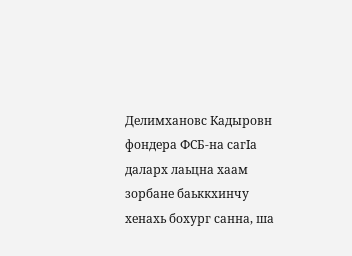Делимхановс Кадыровн фондера ФСБ-на сагӀа даларх лаьцна хаам зорбане баьккхинчу хенахь бохург санна, ша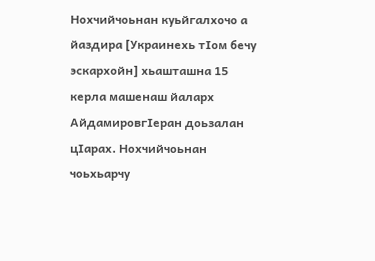Нохчийчоьнан куьйгалхочо а йаздира [Украинехь тӀом бечу эскархойн] хьашташна 15 керла машенаш йаларх АйдамировгӀеран доьзалан цIарах. Нохчийчоьнан чоьхьарчу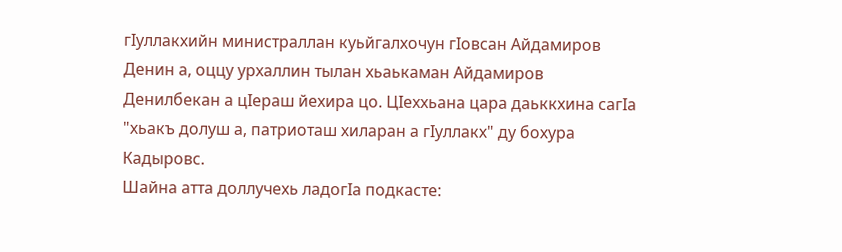гӀуллакхийн министраллан куьйгалхочун гIовсан Айдамиров Денин а, оццу урхаллин тылан хьаькаман Айдамиров Денилбекан а цIераш йехира цо. ЦӀеххьана цара даьккхина сагӀа "хьакъ долуш а, патриоташ хиларан а гӀуллакх" ду бохура Кадыровс.
Шайна атта доллучехь ладогIа подкасте: